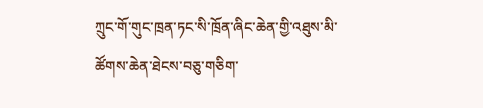ཀྲུང་གོ་གུང་ཁྲན་ཏང་སི་ཁྲོན་ཞིང་ཆེན་གྱི་འཐུས་མི་ཚོགས་ཆེན་ཐེངས་བཅུ་གཅིག་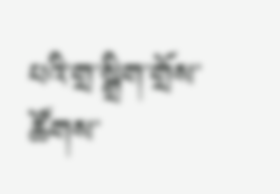པའི་གྲ་སྒྲིག་གྲོས་ཚོགས་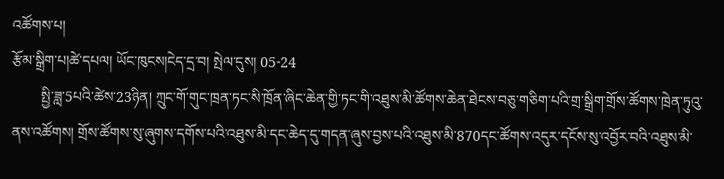འཚོགས་པ།
རྩོམ་སྒྲིག་པ།ཚེ་དཔལ། ཡོང་ཁུངས།ངེད་དྲ་བ། སྤེལ་དུས། 05-24
        སྤྱི་ཟླ་5པའི་ཚེས་23ཉིན། ཀྲུང་གོ་གུང་ཁྲན་ཏང་སི་ཁྲོན་ཞིང་ཆེན་གྱི་ཏང་གི་འཐུས་མི་ཚོགས་ཆེན་ཐེངས་བཅུ་གཅིག་པའི་གྲ་སྒྲིག་གྲོས་ཚོགས་ཁྲེན་ཏུའུ་ནས་འཚོགས། གྲོས་ཚོགས་སུ་ཞུགས་དགོས་པའི་འཐུས་མི་དང་ཆེད་དུ་གདན་ཞུས་བྱས་པའི་འཐུས་མི་870དང་ཚོགས་འདུར་དངོས་སུ་འབྱོར་བའི་འཐུས་མི་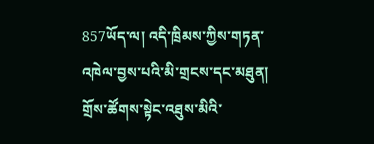857ཡོད་ལ། འདི་ཁྲིམས་ཀྱིས་གཏན་འཁེལ་བྱས་པའི་མི་གྲངས་དང་མཐུན། གྲོས་ཚོགས་སྟེང་འཐུས་མིའི་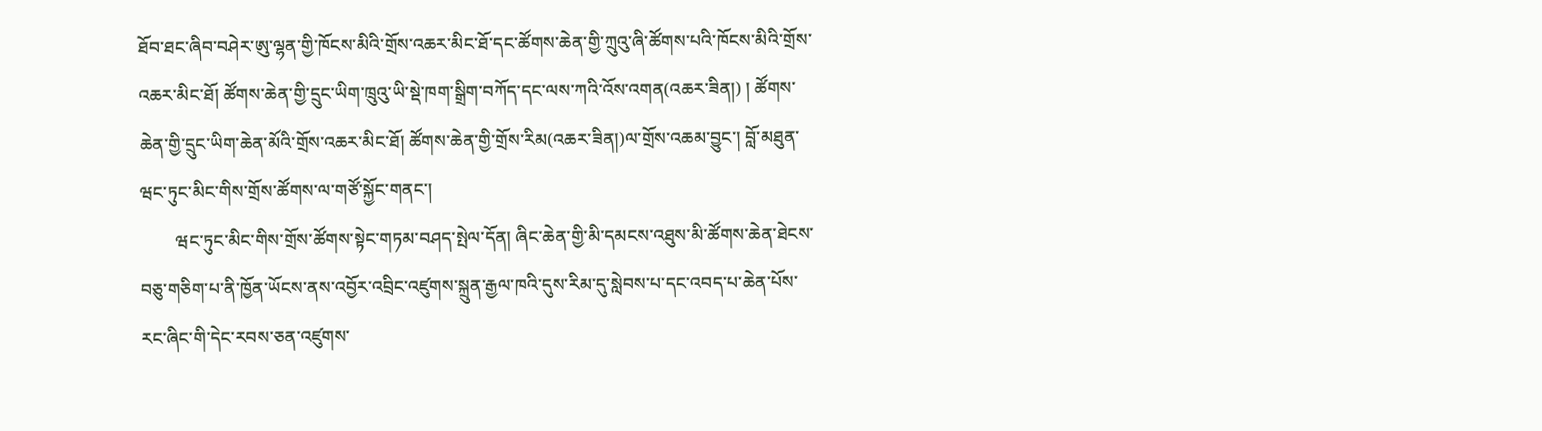ཐོབ་ཐང་ཞིབ་བཤེར་ཨུ་ལྷན་གྱི་ཁོངས་མིའི་གྲོས་འཆར་མིང་ཐོ་དང་ཚོགས་ཆེན་གྱི་ཀྲུའུ་ཞི་ཚོགས་པའི་ཁོངས་མིའི་གྲོས་འཆར་མིང་ཐོ། ཚོགས་ཆེན་གྱི་དྲུང་ཡིག་ཁྲུའུ་ཡི་སྡེ་ཁག་སྒྲིག་བཀོད་དང་ལས་ཀའི་འོས་འགན(འཆར་ཟིན།) ། ཚོགས་ཆེན་གྱི་དྲུང་ཡིག་ཆེན་མོའི་གྲོས་འཆར་མིང་ཐོ། ཚོགས་ཆེན་གྱི་གྲོས་རིམ(འཆར་ཟིན།)ལ་གྲོས་འཆམ་བྱུང་། བློ་མཐུན་ཝང་ཏུང་མིང་གིས་གྲོས་ཚོགས་ལ་གཙོ་སྐྱོང་གནང་།
        ཝང་ཏུང་མིང་གིས་གྲོས་ཚོགས་སྟེང་གཏམ་བཤད་སྤེལ་དོན། ཞིང་ཆེན་གྱི་མི་དམངས་འཐུས་མི་ཚོགས་ཆེན་ཐེངས་བཅུ་གཅིག་པ་ནི་ཁྱོན་ཡོངས་ནས་འབྱོར་འབྲིང་འཛུགས་སྐྲུན་རྒྱལ་ཁའི་དུས་རིམ་དུ་སླེབས་པ་དང་འབད་པ་ཆེན་པོས་རང་ཞིང་གི་དེང་རབས་ཅན་འཛུགས་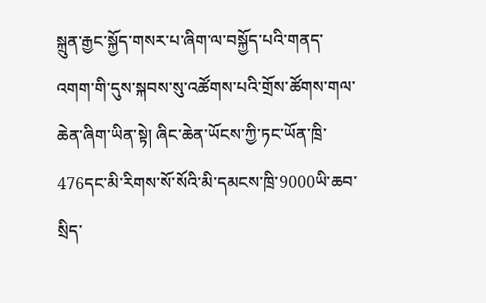སྐྲུན་རྒྱང་སྐྱོད་གསར་པ་ཞིག་ལ་བསྐྱོད་པའི་གནད་འགག་གི་དུས་སྐབས་སུ་འཚོགས་པའི་གྲོས་ཚོགས་གལ་ཆེན་ཞིག་ཡིན་སྟེ། ཞིང་ཆེན་ཡོངས་ཀྱི་ཏང་ཡོན་ཁྲི་476དང་མི་རིགས་སོ་སོའི་མི་དམངས་ཁྲི་9000ཡི་ཆབ་སྲིད་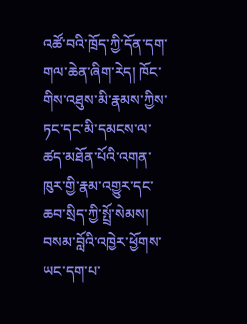འཚོ་བའི་ཁྲོད་ཀྱི་དོན་དག་གལ་ཆེན་ཞིག་རེད། ཁོང་གིས་འཐུས་མི་རྣམས་ཀྱིས་ཏང་དང་མི་དམངས་ལ་ཚད་མཐོན་པོའི་འགན་ཁུར་གྱི་རྣམ་འགྱུར་དང་ཆབ་སྲིད་ཀྱི་སྤྲོ་སེམས། བསམ་བློའི་འཁྱེར་ཕྱོགས་ཡང་དག་པ་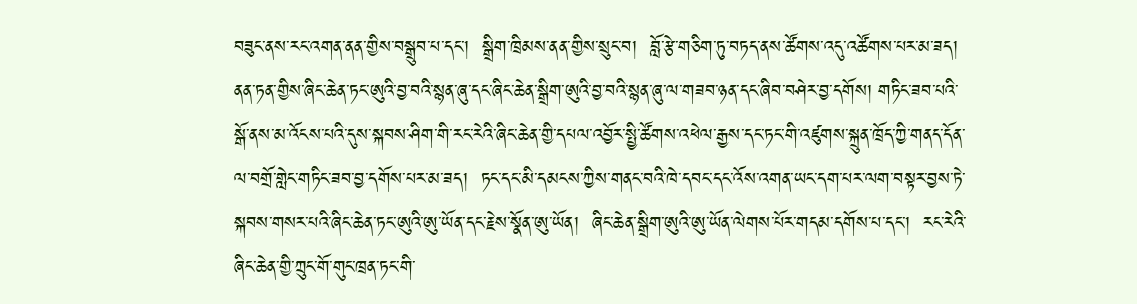བཟུང་ནས་རང་འགན་ནན་གྱིས་བསྒྲུབ་པ་དང་།  སྒྲིག་ཁྲིམས་ནན་གྱིས་སྲུང་བ།  བློ་རྩེ་གཅིག་ཏུ་བཏད་ནས་ཚོགས་འདུ་འཚོགས་པར་མ་ཟད། ནན་ཏན་གྱིས་ཞིང་ཆེན་ཏང་ཨུའི་བྱ་བའི་སྙན་ཞུ་དང་ཞིང་ཆེན་སྒྲིག་ཨུའི་བྱ་བའི་སྙན་ཞུ་ལ་གཟབ་ཉན་དང་ཞིབ་བཤེར་བྱ་དགོས། གཏིང་ཟབ་པའི་སྒོ་ནས་མ་འོངས་པའི་དུས་སྐབས་ཤིག་གི་རང་རེའི་ཞིང་ཆེན་གྱི་དཔལ་འབྱོར་སྤྱི་ཚོགས་འཕེལ་རྒྱས་དང་ཏང་གི་འཛུགས་སྐྲུན་ཁྲོད་ཀྱི་གནད་དོན་ལ་བགྲོ་གླེང་གཏིང་ཟབ་བྱ་དགོས་པར་མ་ཟད།  ཏང་དང་མི་དམངས་ཀྱིས་གནང་བའི་ཁེ་དབང་དང་འོས་འགན་ཡང་དག་པར་ལག་བསྟར་བྱས་ཏེ་སྐབས་གསར་པའི་ཞིང་ཆེན་ཏང་ཨུའི་ཨུ་ཡོན་དང་རྗེས་སྣོན་ཨུ་ཡོན།  ཞིང་ཆེན་སྒྲིག་ཨུའི་ཨུ་ཡོན་ལེགས་པོར་གདམ་དགོས་པ་དང་།  རང་རེའི་ཞིང་ཆེན་གྱི་ཀྲུང་གོ་གུང་ཁྲན་ཏང་གི་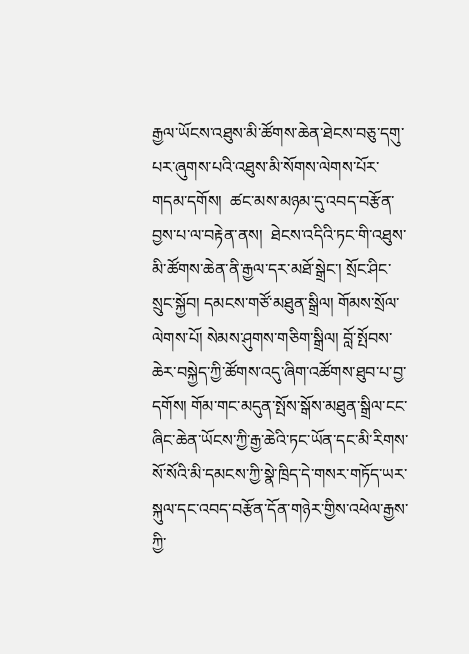རྒྱལ་ཡོངས་འཐུས་མི་ཚོགས་ཆེན་ཐེངས་བཅུ་དགུ་པར་ཞུགས་པའི་འཐུས་མི་སོགས་ལེགས་པོར་གདམ་དགོས།  ཚང་མས་མཉམ་དུ་འབད་བརྩོན་བྱས་པ་ལ་བརྟེན་ནས།  ཐེངས་འདིའི་ཏང་གི་འཐུས་མི་ཚོགས་ཆེན་ནི་རྒྱལ་དར་མཐོ་སྒྲེང་། སྲོང་ཤིང་སྲུང་སྐྱོབ། དམངས་གཙོ་མཐུན་སྒྲིལ། གོམས་སྲོལ་ལེགས་པོ། སེམས་ཤུགས་གཅིག་སྒྲིལ། བློ་སྤོབས་ཆེར་བསྐྱེད་ཀྱི་ཚོགས་འདུ་ཞིག་འཚོགས་ཐུབ་པ་བྱ་དགོས། གོམ་གང་མདུན་སྤོས་སྒོས་མཐུན་སྒྲིལ་ངང་ཞིང་ཆེན་ཡོངས་ཀྱི་རྒྱ་ཆེའི་ཏང་ཡོན་དང་མི་རིགས་སོ་སོའི་མི་དམངས་ཀྱི་སྣེ་ཁྲིད་དེ་གསར་གཏོད་ཡར་སྐུལ་དང་འབད་བརྩོན་དོན་གཉེར་གྱིས་འཕེལ་རྒྱས་ཀྱི་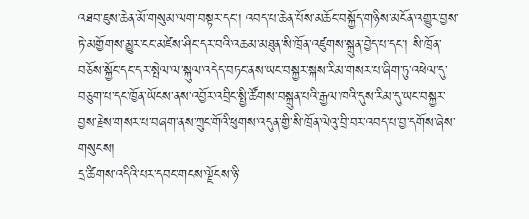འཐབ་ཇུས་ཆེན་མོ་གསུམ་ལག་བསྟར་དང་། འབད་པ་ཆེན་པོས་མཆོང་བསྐྱོད་གཉིས་མངོན་འགྱུར་བྱས་ཏེ་མགྱོགས་མྱུར་ངང་མཛེས་ཤིང་དར་བའི་འཆམ་མཐུན་སི་ཁྲོན་འཛུགས་སྐྲུན་བྱེད་པ་དང་། སི་ཁྲོན་བཅོས་སྐྱོང་དང་དར་སྤེལ་ལ་སྐུལ་འདེད་བཏང་ནས་ཡང་བསྐྱར་སྐས་རིམ་གསར་པ་ཞིག་ཏུ་འཕེལ་དུ་བཅུག་པ་དང་ཁྱོན་ཡོངས་ནས་འབྱོར་འབྲིང་སྤྱི་ཚོགས་བསྐྲུན་པའི་རྒྱལ་ཁའི་དུས་རིམ་དུ་ཡང་བསྐྱར་བྱས་རྗེས་གསར་པ་བཞག་ནས་ཀྲུང་གོའི་ཕུགས་འདུན་གྱི་སི་ཁྲོན་ལེའུ་བྲི་བར་འབད་པ་བྱ་དགོས་ཞེས་གསུངས།
དྲ་ཚིགས་འདིའི་པར་དབང་གངས་ལྗོངས་ཉི་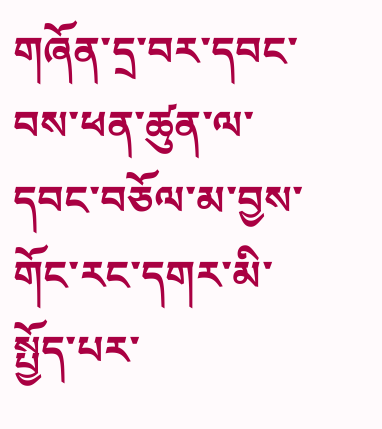གཞོན་དྲ་བར་དབང་བས་ཕན་ཚུན་ལ་དབང་བཅོལ་མ་བྱས་གོང་རང་དགར་མི་སྤྱོད་པར་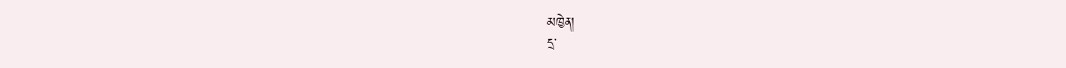མཁྱེན།
དྲ་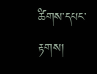ཚིགས་དཔང་རྟགས།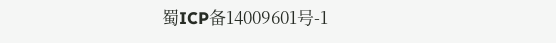蜀ICP备14009601号-1